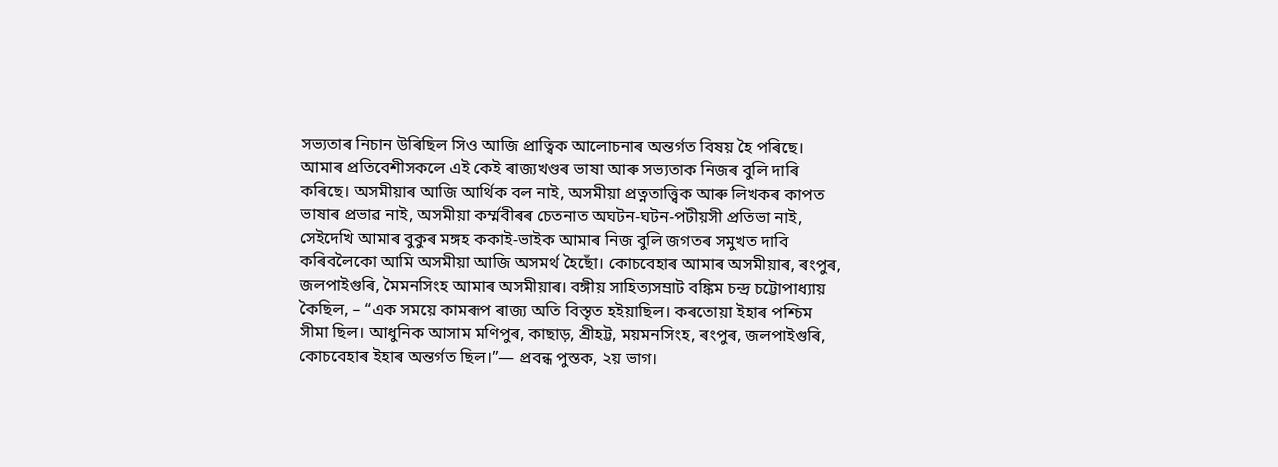সভ্যতাৰ নিচান উৰিছিল সিও আজি প্ৰাত্বিক আলোচনাৰ অন্তৰ্গত বিষয় হৈ পৰিছে। আমাৰ প্ৰতিবেশীসকলে এই কেই ৰাজ্যখণ্ডৰ ভাষা আৰু সভ্যতাক নিজৰ বুলি দাৰি কৰিছে। অসমীয়াৰ আজি আৰ্থিক বল নাই, অসমীয়া প্ৰত্নতাত্ত্বিক আৰু লিখকৰ কাপত ভাষাৰ প্ৰভাৱ নাই, অসমীয়া কৰ্ম্মবীৰৰ চেতনাত অঘটন-ঘটন-পটীয়সী প্ৰতিভা নাই, সেইদেখি আমাৰ বুকুৰ মঙ্গহ ককাই-ভাইক আমাৰ নিজ বুলি জগতৰ সমুখত দাবি কৰিবলৈকো আমি অসমীয়া আজি অসমৰ্থ হৈছোঁ। কোচবেহাৰ আমাৰ অসমীয়াৰ, ৰংপুৰ, জলপাইগুৰি, মৈমনসিংহ আমাৰ অসমীয়াৰ। বঙ্গীয় সাহিত্যসম্ৰাট বঙ্কিম চন্দ্ৰ চট্টোপাধ্যায় কৈছিল, – “এক সময়ে কামৰূপ ৰাজ্য অতি বিস্তৃত হইয়াছিল। কৰতোয়া ইহাৰ পশ্চিম সীমা ছিল। আধুনিক আসাম মণিপুৰ, কাছাড়, শ্ৰীহট্ট, ময়মনসিংহ, ৰংপুৰ, জলপাইগুৰি, কোচবেহাৰ ইহাৰ অন্তৰ্গত ছিল।”— প্ৰবন্ধ পুস্তক, ২য় ভাগ।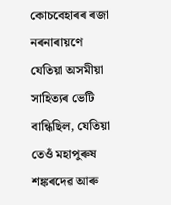কোচবেহাৰৰ ৰজা নৰনাৰায়ণে যেতিয়া অসমীয়া সাহিত্যৰ ভেটি বান্ধিছিল, যেতিয়া তেওঁ মহাপুৰুষ শঙ্কৰদেৱ আৰু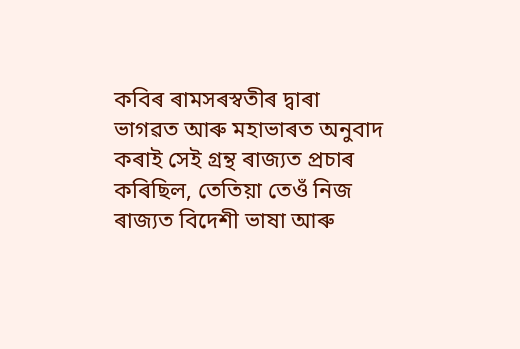কবিৰ ৰামসৰস্বতীৰ দ্বাৰা ভাগৱত আৰু মহাভাৰত অনুবাদ কৰাই সেই গ্ৰন্থ ৰাজ্যত প্ৰচাৰ কৰিছিল, তেতিয়া তেওঁ নিজ ৰাজ্যত বিদেশী ভাষা আৰু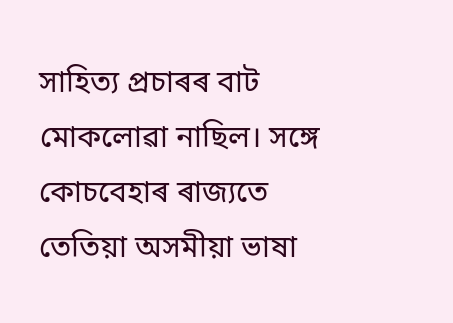সাহিত্য প্ৰচাৰৰ বাট মোকলোৱা নাছিল। সঙ্গে কোচবেহাৰ ৰাজ্যতে তেতিয়া অসমীয়া ভাষা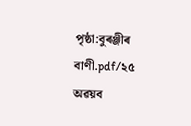পৃষ্ঠা:বুৰঞ্জীৰ বাণী.pdf/২৫
অৱয়ব